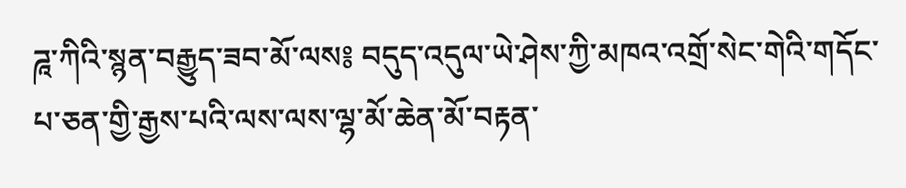ཌཱ་ཀིའི་སྙན་བརྒྱུད་ཟབ་མོ་ལས༔ བདུད་འདུལ་ཡེ་ཤེས་ཀྱི་མཁའ་འགྲོ་སེང་གེའི་གདོང་པ་ཅན་གྱི་རྒྱས་པའི་ལས་ལས་ལྷ་མོ་ཆེན་མོ་བརྟན་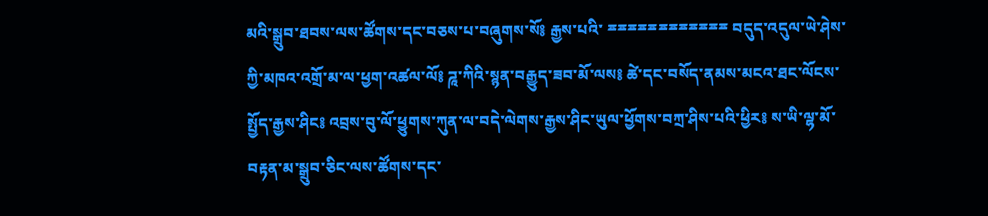མའི་སྒྲུབ་ཐབས་ལས་ཚོགས་དང་བཅས་པ་བཞུགས་སོ༔ རྒྱས་པའི་ ྈྈྈྈྈྈྈྈྈྈྈྈ བདུད་འདུལ་ཡེ་ཤེས་ཀྱི་མཁའ་འགྲོ་མ་ལ་ཕྱག་འཚལ་ལོ༔ ཌཱ་ཀིའི་སྙན་བརྒྱུད་ཟབ་མོ་ལས༔ ཚེ་དང་བསོད་ནམས་མངའ་ཐང་ལོངས་སྤྱོད་རྒྱས་ཤིང༔ འབྲས་བུ་ལོ་ཕྱུགས་ཀུན་ལ་བདེ་ལེགས་རྒྱས་ཤིང་ཡུལ་ཕྱོགས་བཀྲ་ཤིས་པའི་ཕྱིར༔ ས་ཡི་ལྷ་མོ་བརྟན་མ་སྒྲུབ་ཅིང་ལས་ཚོགས་དང་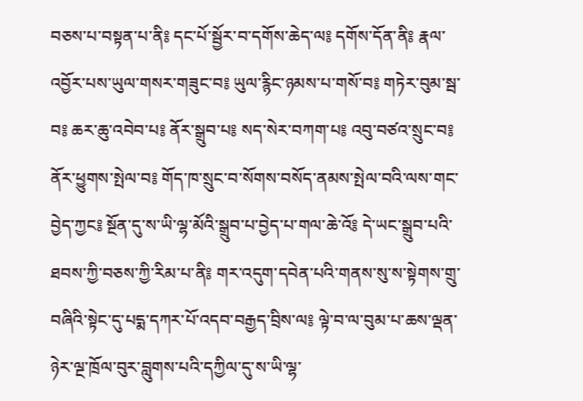བཅས་པ་བསྟན་པ་ནི༔ དང་པོ་སྦྱོར་བ་དགོས་ཆེད་ལ༔ དགོས་དོན་ནི༔ རྣལ་འབྱོར་པས་ཡུལ་གསར་གཟུང་བ༔ ཡུལ་རྙིང་ཉམས་པ་གསོ་བ༔ གཏེར་བུམ་སྦ་བ༔ ཆར་ཆུ་འབེབ་པ༔ ནོར་སྒྲུབ་པ༔ སད་སེར་བཀག་པ༔ འབུ་བཙའ་སྲུང་བ༔ ནོར་ཕྱུགས་སྤེལ་བ༔ གོད་ཁ་སྲུང་བ་སོགས་བསོད་ནམས་སྤེལ་བའི་ལས་གང་བྱེད་ཀྱང༔ སྔོན་དུ་ས་ཡི་ལྷ་མོའི་སྒྲུབ་པ་བྱེད་པ་གལ་ཆེ་འོ༔ དེ་ཡང་སྒྲུབ་པའི་ཐབས་ཀྱི་བཅས་ཀྱི་རིམ་པ་ནི༔ གར་འདུག་དབེན་པའི་གནས་སུ་ས་སྟེགས་གྲུ་བཞིའི་སྟེང་དུ་པདྨ་དཀར་པོ་འདབ་བརྒྱད་བྲིས་ལ༔ ལྟེ་བ་ལ་བུམ་པ་ཆས་ལྡན་ཉེར་ལྔ་ཁྲོལ་བུར་བླུགས་པའི་དཀྱིལ་དུ་ས་ཡི་ལྷ་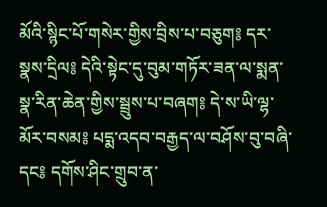མོའི་སྙིང་པོ་གསེར་གྱིས་བྲིས་པ་བཅུག༔ དར་སྣས་དྲིལ༔ དེའི་སྟེང་དུ་བུམ་གཏོར་ཟན་ལ་སྨན་སྣ་རིན་ཆེན་གྱིས་སྦྲུས་པ་བཞག༔ དེ་ས་ཡི་ལྷ་མོར་བསམ༔ པདྨ་འདབ་བརྒྱད་ལ་བཤོས་བུ་བཞི་དང༔ དགོས་ཤིང་གྲུབ་ན་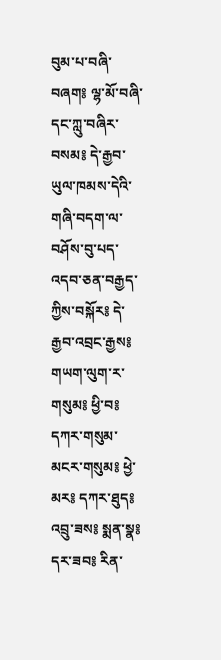བུམ་པ་བཞི་བཞག༔ ལྷ་མོ་བཞི་དང་ཀླུ་བཞིར་བསམ༔ དེ་རྒྱབ་ཡུལ་ཁམས་དེའི་གཞི་བདག་ལ་བཤོས་བུ་པད་འདབ་ཅན་བརྒྱད་ཀྱིས་བསྐོར༔ དེ་རྒྱབ་འབྲང་རྒྱས༔ གཡག་ལུག་ར་གསུམ༔ ཕྱི་བ༔ དཀར་གསུམ་མངར་གསུམ༔ ཕྱེ་མར༔ དཀར་ཐུད༔ འབྲུ་ཟས༔ སྨན་སྣ༔ དར་ཟབ༔ རིན་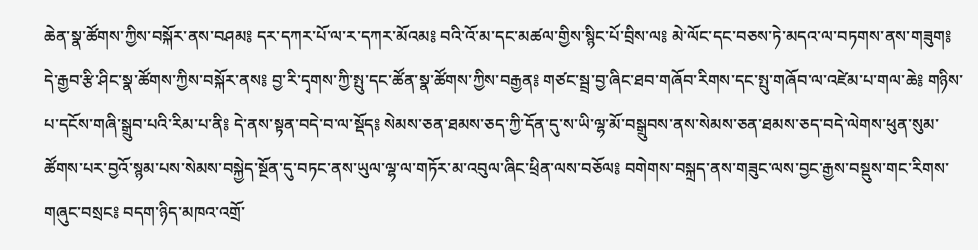ཆེན་སྣ་ཚོགས་ཀྱིས་བསྐོར་ནས་བཤམ༔ དར་དཀར་པོ་ལ་ར་དཀར་མོའམ༔ བའི་འོ་མ་དང་མཚལ་གྱིས་སྙིང་པོ་བྲིས་ལ༔ མེ་ལོང་དང་བཅས་ཏེ་མདའ་ལ་བཏགས་ནས་གཟུག༔ དེ་རྒྱབ་རྩི་ཤིང་སྣ་ཚོགས་ཀྱིས་བསྐོར་ནས༔ བྱ་རི་དྭགས་ཀྱི་སྤུ་དང་ཚོན་སྣ་ཚོགས་ཀྱིས་བརྒྱན༔ གཙང་སྦྲ་བྱ་ཞིང་ཐབ་གཞོབ་རིགས་དང་སྤུ་གཞོབ་ལ་འཛེམ་པ་གལ་ཆེ༔ གཉིས་པ་དངོས་གཞི་སྒྲུབ་པའི་རིམ་པ་ནི༔ དེ་ནས་སྟན་བདེ་བ་ལ་སྡོད༔ སེམས་ཅན་ཐམས་ཅད་ཀྱི་དོན་དུ་ས་ཡི་ལྷ་མོ་བསྒྲུབས་ནས་སེམས་ཅན་ཐམས་ཅད་བདེ་ལེགས་ཕུན་སུམ་ཚོགས་པར་བྱའོ་སྙམ་པས་སེམས་བསྐྱེད་སྔོན་དུ་བཏང་ནས་ཡུལ་ལྷ་ལ་གཏོར་མ་འབུལ་ཞིང་ཕྲིན་ལས་བཅོལ༔ བགེགས་བསྐྲད་ནས་གཟུང་ལས་བྱང་རྒྱས་བསྡུས་གང་རིགས་གཞུང་བསྲང༔ བདག་ཉིད་མཁའ་འགྲོ་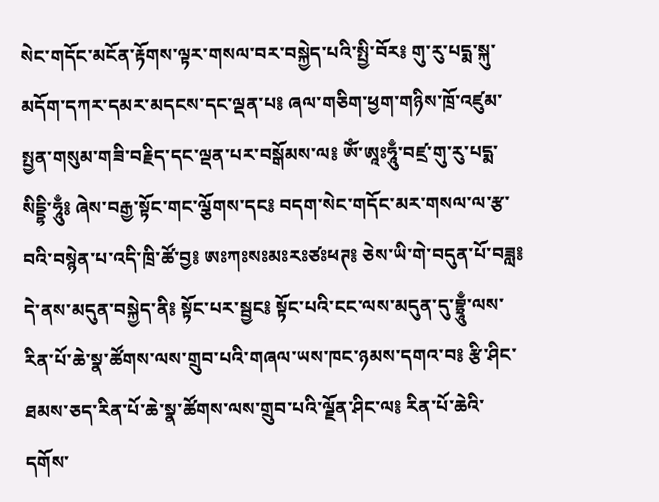སེང་གདོང་མངོན་རྟོགས་ལྟར་གསལ་བར་བསྐྱེད་པའི་སྤྱི་བོར༔ གུ་རུ་པདྨ་སྐུ་མདོག་དཀར་དམར་མདངས་དང་ལྡན་པ༔ ཞལ་གཅིག་ཕྱག་གཉིས་ཁྲོ་འཛུམ་སྤྱན་གསུམ་གཟི་བརྗིད་དང་ལྡན་པར་བསྒོམས་ལ༔ ཨོཾ་ཨཱཿཧཱུྃ་བཛྲ་གུ་རུ་པདྨ་སིདྡྷི་ཧཱུྃ༔ ཞེས་བརྒྱ་སྟོང་གང་ལྕོགས་དང༔ བདག་སེང་གདོང་མར་གསལ་ལ་རྩ་བའི་བསྙེན་པ་འདི་ཁྲི་ཚོ་བྱ༔ ཨཿཀཿསཿམཿརཿཙཿཕཊ༔ ཅེས་ཡི་གེ་བདུན་པོ་བཟླ༔ དེ་ནས་མདུན་བསྐྱེད་ནི༔ སྟོང་པར་སྦྱང༔ སྟོང་པའི་ངང་ལས་མདུན་དུ་བྷྲཱུྃ་ལས་རིན་པོ་ཆེ་སྣ་ཚོགས་ལས་གྲུབ་པའི་གཞལ་ཡས་ཁང་ཉམས་དགའ་བ༔ རྩི་ཤིང་ཐམས་ཅད་རིན་པོ་ཆེ་སྣ་ཚོགས་ལས་གྲུབ་པའི་ལྗོན་ཤིང་ལ༔ རིན་པོ་ཆེའི་དགོས་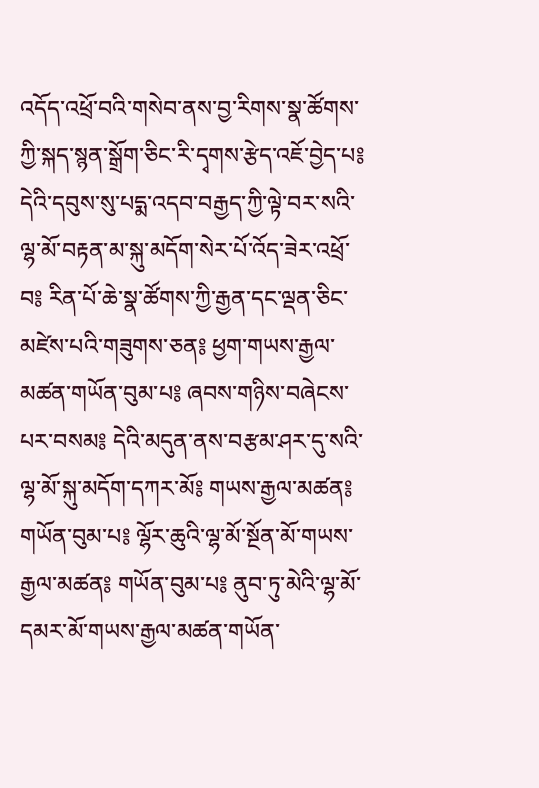འདོད་འཕྲོ་བའི་གསེབ་ནས་བྱ་རིགས་སྣ་ཚོགས་ཀྱི་སྐད་སྙན་སྒྲོག་ཅིང་རི་དྭགས་རྩེད་འཇོ་བྱེད་པ༔ དེའི་དབུས་སུ་པདྨ་འདབ་བརྒྱད་ཀྱི་ལྟེ་བར་སའི་ལྷ་མོ་བརྟན་མ་སྐུ་མདོག་སེར་པོ་འོད་ཟེར་འཕྲོ་བ༔ རིན་པོ་ཆེ་སྣ་ཚོགས་ཀྱི་རྒྱན་དང་ལྡན་ཅིང་མཛེས་པའི་གཟུགས་ཅན༔ ཕྱག་གཡས་རྒྱལ་མཚན་གཡོན་བུམ་པ༔ ཞབས་གཉིས་བཞེངས་པར་བསམ༔ དེའི་མདུན་ནས་བརྩམ་ཤར་དུ་སའི་ལྷ་མོ་སྐུ་མདོག་དཀར་མོ༔ གཡས་རྒྱལ་མཚན༔ གཡོན་བུམ་པ༔ ལྷོར་ཆུའི་ལྷ་མོ་སྔོན་མོ་གཡས་རྒྱལ་མཚན༔ གཡོན་བུམ་པ༔ ནུབ་ཏུ་མེའི་ལྷ་མོ་དམར་མོ་གཡས་རྒྱལ་མཚན་གཡོན་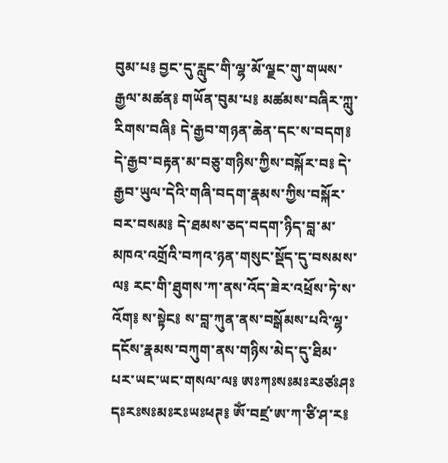བུམ་པ༔ བྱང་དུ་རླུང་གི་ལྷ་མོ་ལྗང་གུ་གཡས་རྒྱལ་མཚན༔ གཡོན་བུམ་པ༔ མཚམས་བཞིར་ཀླུ་རིགས་བཞི༔ དེ་རྒྱབ་གཉན་ཆེན་དང་ས་བདག༔ དེ་རྒྱབ་བརྟན་མ་བཅུ་གཉིས་ཀྱིས་བསྐོར་བ༔ དེ་རྒྱབ་ཡུལ་དེའི་གཞི་བདག་རྣམས་ཀྱིས་བསྐོར་བར་བསམ༔ དེ་ཐམས་ཅད་བདག་ཉིད་བླ་མ་མཁའ་འགྲོའི་བཀའ་ཉན་གསུང་སྡོད་དུ་བསམས་ལ༔ རང་གི་ཐུགས་ཀ་ནས་འོད་ཟེར་འཕྲོས་ཏེ་ས་འོག༔ ས་སྟེང༔ ས་བླ་ཀུན་ནས་བསྒོམས་པའི་ལྷ་དངོས་རྣམས་བཀུག་ནས་གཉིས་མེད་དུ་ཐིམ་པར་ཡང་ཡང་གསལ་ལ༔ ཨཿཀཿསཿམཿརཿཙཿཤཿདཿརཿསཿམཿརཿཡཿཕཊ༔ ཨོཾ་བཛྲ་ཨ་ཀ་ཙི་ཤ་ར༔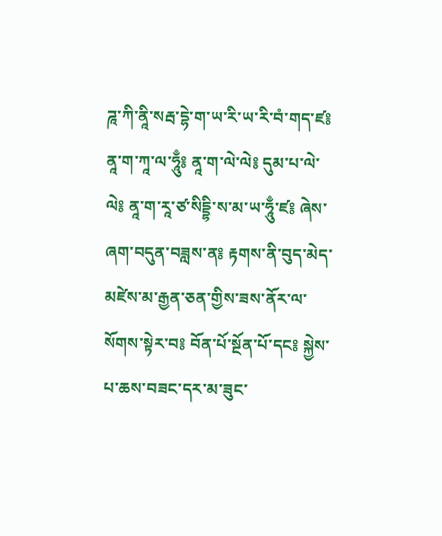ཌཱ་ཀི་ནཱི་སརྦ་དྷེ་ག་ཡ་རི་ཡ་རི་བཾ་གད་ཛ༔ ནཱ་ག་ཀཱ་ལ་ཧཱུྃ༔ ནཱ་ག་ལེ་ལེ༔ དུམ་པ་ལེ་ལེ༔ ནཱ་ག་རཱ་ཙ་སིདྡྷི་ས་མ་ཡ་ཧཱུྃ་ཛ༔ ཞེས་ཞག་བདུན་བཟླས་ན༔ རྟགས་ནི་བུད་མེད་མཛེས་མ་རྒྱན་ཅན་གྱིས་ཟས་ནོར་ལ་སོགས་སྟེར་བ༔ བོན་པོ་སྔོན་པོ་དང༔ སྐྱེས་པ་ཆས་བཟང་དར་མ་ཟུང་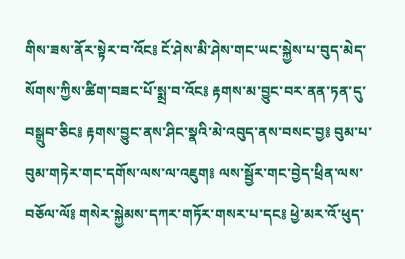གིས་ཟས་ནོར་སྟེར་བ་འོང༔ ངོ་ཤེས་མི་ཤེས་གང་ཡང་སྐྱེས་པ་བུད་མེད་སོགས་ཀྱིས་ཚིག་བཟང་པོ་སྨྲ་བ་འོང༔ རྟགས་མ་བྱུང་བར་ནན་ཏན་དུ་བསྒྲུབ་ཅིང༔ རྟགས་བྱུང་ནས་ཤིང་སྣའི་མེ་འབུད་ནས་བསང་བྱ༔ བུམ་པ་བུམ་གཏེར་གང་དགོས་ལས་ལ་འཇུག༔ ལས་སྦྱོར་གང་བྱེད་ཕྲིན་ལས་བཅོལ་ལོ༔ གསེར་སྐྱེམས་དཀར་གཏོར་གསར་པ་དང༔ ཕྱེ་མར་འོ་ཕུད་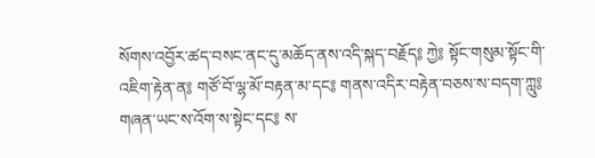སོགས་འབྱོར་ཚད་བསང་ནང་དུ་མཆོད་ནས་འདི་སྐད་བརྗོད༔ ཀྱེ༔ སྟོང་གསུམ་སྟོང་གི་འཇིག་རྟེན་ན༔ གཙོ་བོ་ལྷ་མོ་བརྟན་མ་དང༔ གནས་འདིར་བརྟེན་བཅས་ས་བདག་ཀླུ༔ གཞན་ཡང་ས་འོག་ས་སྟེང་དང༔ ས་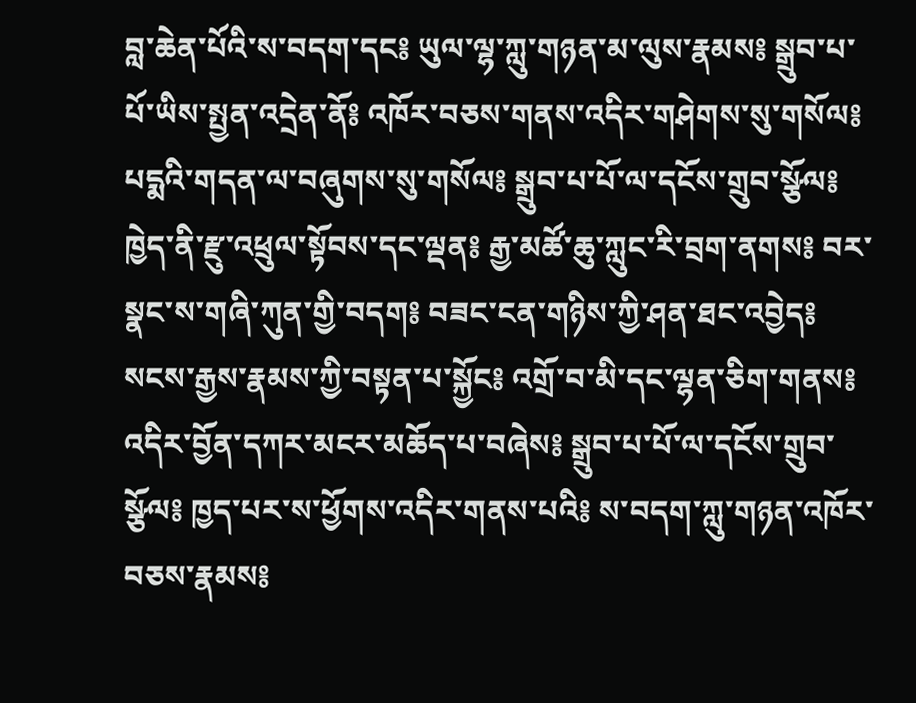བླ་ཆེན་པོའི་ས་བདག་དང༔ ཡུལ་ལྷ་ཀླུ་གཉན་མ་ལུས་རྣམས༔ སྒྲུབ་པ་པོ་ཡིས་སྤྱན་འདྲེན་ནོ༔ འཁོར་བཅས་གནས་འདིར་གཤེགས་སུ་གསོལ༔ པདྨའི་གདན་ལ་བཞུགས་སུ་གསོལ༔ སྒྲུབ་པ་པོ་ལ་དངོས་གྲུབ་སྩོལ༔ ཁྱེད་ནི་རྫུ་འཕྲུལ་སྟོབས་དང་ལྡན༔ རྒྱ་མཚོ་ཆུ་ཀླུང་རི་བྲག་ནགས༔ བར་སྣང་ས་གཞི་ཀུན་གྱི་བདག༔ བཟང་ངན་གཉིས་ཀྱི་ཤན་ཐང་འབྱེད༔ སངས་རྒྱས་རྣམས་ཀྱི་བསྟན་པ་སྐྱོང༔ འགྲོ་བ་མི་དང་ལྷན་ཅིག་གནས༔ འདིར་བྱོན་དཀར་མངར་མཆོད་པ་བཞེས༔ སྒྲུབ་པ་པོ་ལ་དངོས་གྲུབ་སྩོལ༔ ཁྱད་པར་ས་ཕྱོགས་འདིར་གནས་པའི༔ ས་བདག་ཀླུ་གཉན་འཁོར་བཅས་རྣམས༔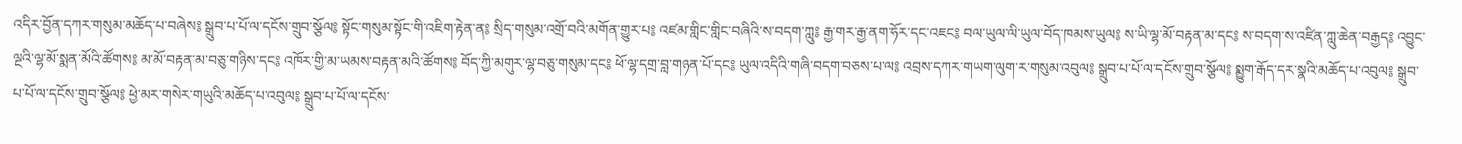འདིར་བྱོན་དཀར་གསུམ་མཆོད་པ་བཞེས༔ སྒྲུབ་པ་པོ་ལ་དངོས་གྲུབ་སྩོལ༔ སྟོང་གསུམ་སྟོང་གི་འཇིག་རྟེན་ན༔ སྲིད་གསུམ་འགྲོ་བའི་མགོན་གྱུར་པ༔ འཛམ་གླིང་གླིང་བཞིའི་ས་བདག་ཀླུ༔ རྒྱ་གར་རྒྱ་ནག་ཧོར་དང་འཇང༔ བལ་ཡུལ་ལི་ཡུལ་བོད་ཁམས་ཡུལ༔ ས་ཡི་ལྷ་མོ་བརྟན་མ་དང༔ ས་བདག་ས་འཛིན་ཀླུ་ཆེན་བརྒྱད༔ འབྱུང་ལྔའི་ལྷ་མོ་སྨན་མོའི་ཚོགས༔ མ་མོ་བརྟན་མ་བཅུ་གཉིས་དང༔ འཁོར་གྱི་མ་ཡམས་བརྟན་མའི་ཚོགས༔ བོད་ཀྱི་མགུར་ལྷ་བཅུ་གསུམ་དང༔ ཕོ་ལྷ་དགྲ་བླ་གཉན་པོ་དང༔ ཡུལ་འདིའི་གཞི་བདག་བཅས་པ་ལ༔ འབྲས་དཀར་གཡག་ལུག་ར་གསུམ་འབུལ༔ སྒྲུབ་པ་པོ་ལ་དངོས་གྲུབ་སྩོལ༔ སྨྱུག་རྒོད་དར་སྣའི་མཆོད་པ་འབུལ༔ སྒྲུབ་པ་པོ་ལ་དངོས་གྲུབ་སྩོལ༔ ཕྱེ་མར་གསེར་གཡུའི་མཆོད་པ་འབུལ༔ སྒྲུབ་པ་པོ་ལ་དངོས་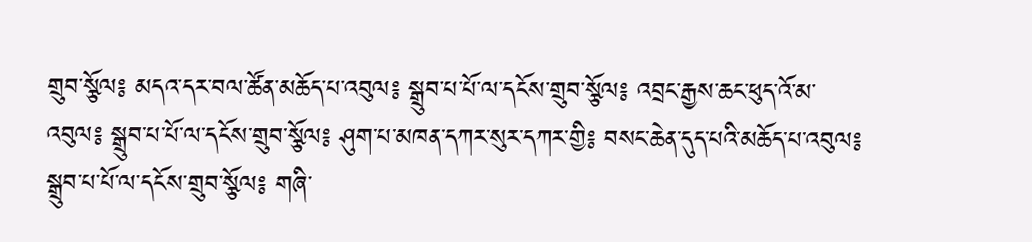གྲུབ་སྩོལ༔ མདའ་དར་བལ་ཚོན་མཆོད་པ་འབུལ༔ སྒྲུབ་པ་པོ་ལ་དངོས་གྲུབ་སྩོལ༔ འབྲང་རྒྱས་ཆང་ཕུད་འོ་མ་འབུལ༔ སྒྲུབ་པ་པོ་ལ་དངོས་གྲུབ་སྩོལ༔ ཤུག་པ་མཁན་དཀར་སུར་དཀར་གྱི༔ བསང་ཆེན་དུད་པའི་མཆོད་པ་འབུལ༔ སྒྲུབ་པ་པོ་ལ་དངོས་གྲུབ་སྩོལ༔ གཞི་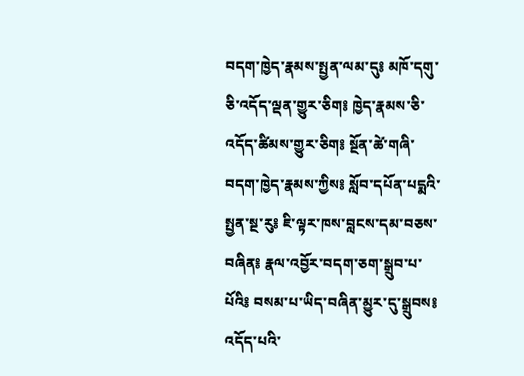བདག་ཁྱེད་རྣམས་སྤྱན་ལམ་དུ༔ མཁོ་དགུ་ཅི་འདོད་ལྡན་གྱུར་ཅིག༔ ཁྱེད་རྣམས་ཅི་འདོད་ཚིམས་གྱུར་ཅིག༔ སྔོན་ཚེ་གཞི་བདག་ཁྱེད་རྣམས་ཀྱིས༔ སློབ་དཔོན་པདྨའི་སྤྱན་སྔ་རུ༔ ཇི་ལྟར་ཁས་བླངས་དམ་བཅས་བཞིན༔ རྣལ་འབྱོར་བདག་ཅག་སྒྲུབ་པ་པོའི༔ བསམ་པ་ཡིད་བཞིན་མྱུར་དུ་སྒྲུབས༔ འདོད་པའི་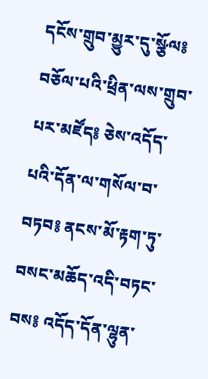དངོས་གྲུབ་མྱུར་དུ་སྩོལ༔ བཅོལ་པའི་ཕྲིན་ལས་གྲུབ་པར་མཛོད༔ ཅེས་འདོད་པའི་དོན་ལ་གསོལ་བ་བཏབ༔ ནངས་མོ་རྟག་ཏུ་བསང་མཆོད་འདི་བཏང་བས༔ འདོད་དོན་ལྷུན་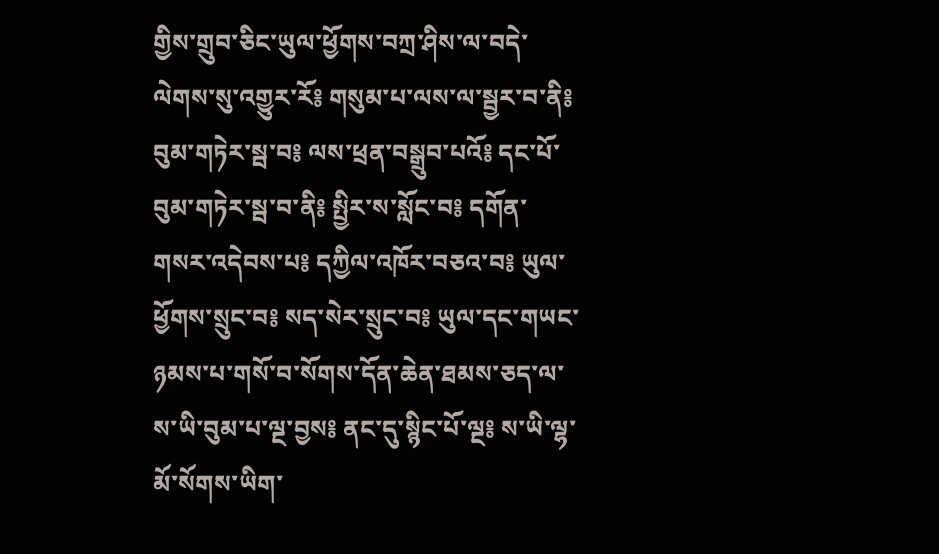གྱིས་གྲུབ་ཅིང་ཡུལ་ཕྱོགས་བཀྲ་ཤིས་ལ་བདེ་ལེགས་སུ་འགྱུར་རོ༔ གསུམ་པ་ལས་ལ་སྦྱར་བ་ནི༔ བུམ་གཏེར་སྦ་བ༔ ལས་ཕྲན་བསྒྲུབ་པའོ༔ དང་པོ་བུམ་གཏེར་སྦ་བ་ནི༔ སྤྱིར་ས་སློང་བ༔ དགོན་གསར་འདེབས་པ༔ དཀྱིལ་འཁོར་བཅའ་བ༔ ཡུལ་ཕྱོགས་སྲུང་བ༔ སད་སེར་སྲུང་བ༔ ཡུལ་དང་གཡང་ཉམས་པ་གསོ་བ་སོགས་དོན་ཆེན་ཐམས་ཅད་ལ་ས་ཡི་བུམ་པ་ལྔ་བྱས༔ ནང་དུ་སྙིང་པོ་ལྔ༔ ས་ཡི་ལྷ་མོ་སོགས་ཡིག་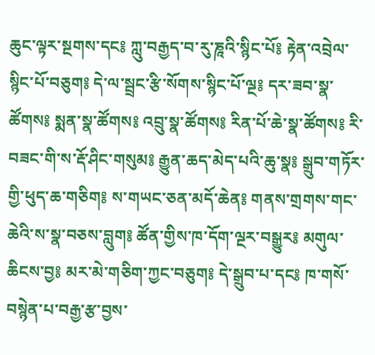ཆུང་ལྟར་སྔགས་དང༔ ཀླུ་བརྒྱད་བ་རུ་ཎཱའི་སྙིང་པོ༔ རྟེན་འབྲེལ་སྙིང་པོ་བཅུག༔ དེ་ལ་སྦྲང་རྩི་སོགས་སྙིང་པོ་ལྔ༔ དར་ཟབ་སྣ་ཚོགས༔ སྨན་སྣ་ཚོགས༔ འབྲུ་སྣ་ཚོགས༔ རིན་པོ་ཆེ་སྣ་ཚོགས༔ རི་བཟང་གི་ས་རྡོ་ཤིང་གསུམ༔ རྒྱུན་ཆད་མེད་པའི་ཆུ་སྣ༔ སྒྲུབ་གཏོར་གྱི་ཕུད་ཆ་གཅིག༔ ས་གཡང་ཅན་མདོ་ཆེན༔ གནས་གྲགས་གང་ཆེའི་ས་སྣ་བཅས་བླུག༔ ཚོན་གྱིས་ཁ་དོག་ལྔར་བསྒྱུར༔ མགུལ་ཆིངས་བྱ༔ མར་མེ་གཅིག་ཀྱང་བཅུག༔ དེ་སྒྲུབ་པ་དང༔ ཁ་གསོ་བསྙེན་པ་བརྒྱ་རྩ་བྱས་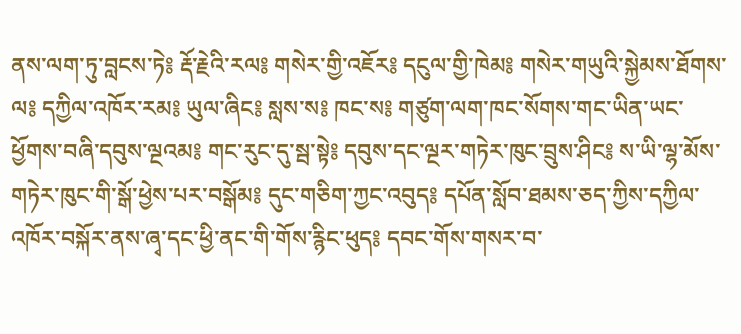ནས་ལག་ཏུ་བླངས་ཏེ༔ རྡོ་རྗེའི་རལ༔ གསེར་གྱི་འཇོར༔ དངུལ་གྱི་ཁེམ༔ གསེར་གཡུའི་སྐྱེམས་ཐོགས་ལ༔ དཀྱིལ་འཁོར་རམ༔ ཡུལ་ཞིང༔ སླས་ས༔ ཁང་ས༔ གཙུག་ལག་ཁང་སོགས་གང་ཡིན་ཡང་ཕྱོགས་བཞི་དབུས་ལྔའམ༔ གང་རུང་དུ་སྦ་སྟེ༔ དབུས་དང་ལྔར་གཏེར་ཁུང་བྲུས་ཤིང༔ ས་ཡི་ལྷ་མོས་གཏེར་ཁུང་གི་སྒོ་ཕྱེས་པར་བསྒོམ༔ དུང་གཅིག་ཀྱང་འབུད༔ དཔོན་སློབ་ཐམས་ཅད་ཀྱིས་དཀྱིལ་འཁོར་བསྐོར་ནས་ཞྭ་དང་ཕྱི་ནང་གི་གོས་རྙིང་ཕུད༔ དབང་གོས་གསར་བ་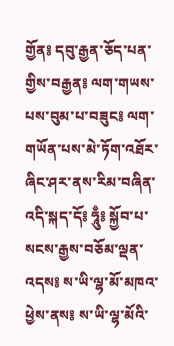གྱོན༔ དབུ་རྒྱན་ཅོད་པན་གྱིས་བརྒྱན༔ ལག་གཡས་པས་བུམ་པ་བཟུང༔ ལག་གཡོན་པས་མེ་ཏོག་འཐོར་ཞིང་ཤར་ནས་རིམ་བཞིན་འདི་སྐད་དོ༔ ཧཱུྃ༔ སྐྱོབ་པ་སངས་རྒྱས་བཅོམ་ལྡན་འདས༔ ས་ཡི་ལྷ་མོ་མཁའ་ཕྱེས་ནས༔ ས་ཡི་ལྷ་མོའི་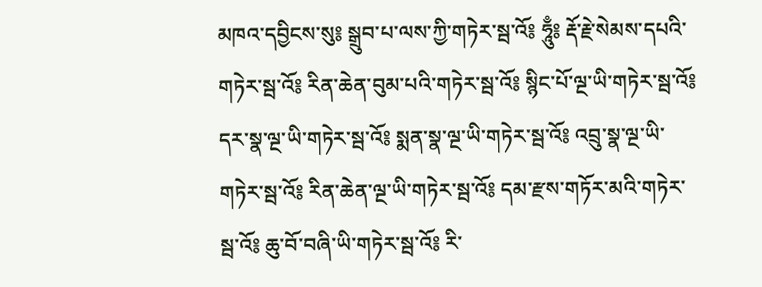མཁའ་དབྱིངས་སུ༔ སྒྲུབ་པ་ལས་ཀྱི་གཏེར་སྦ་འོ༔ ཧཱུྃ༔ རྡོ་རྗེ་སེམས་དཔའི་གཏེར་སྦ་འོ༔ རིན་ཆེན་བུམ་པའི་གཏེར་སྦ་འོ༔ སྙིང་པོ་ལྔ་ཡི་གཏེར་སྦ་འོ༔ དར་སྣ་ལྔ་ཡི་གཏེར་སྦ་འོ༔ སྨན་སྣ་ལྔ་ཡི་གཏེར་སྦ་འོ༔ འབྲུ་སྣ་ལྔ་ཡི་གཏེར་སྦ་འོ༔ རིན་ཆེན་ལྔ་ཡི་གཏེར་སྦ་འོ༔ དམ་རྫས་གཏོར་མའི་གཏེར་སྦ་འོ༔ ཆུ་བོ་བཞི་ཡི་གཏེར་སྦ་འོ༔ རི་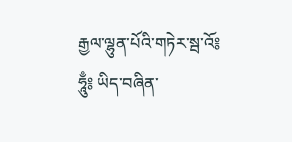རྒྱལ་ལྷུན་པོའི་གཏེར་སྦ་འོ༔ ཧཱུྃ༔ ཡིད་བཞིན་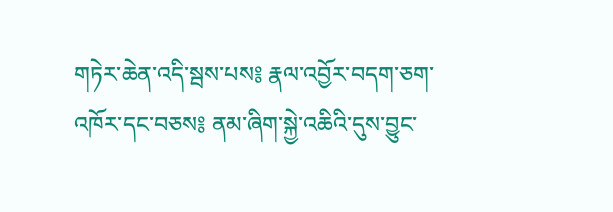གཏེར་ཆེན་འདི་སྦས་པས༔ རྣལ་འབྱོར་བདག་ཅག་འཁོར་དང་བཅས༔ ནམ་ཞིག་སྐྱེ་འཆིའི་དུས་བྱུང་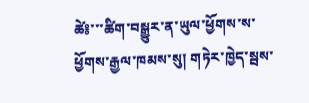ཚེ༔་་་ཚིག་བསྒྱུར་ན་ཡུལ་ཕྱོགས་ས་ཕྱོགས་རྒྱལ་ཁམས་སུ། གཏེར་ཁྱེད་སྦས་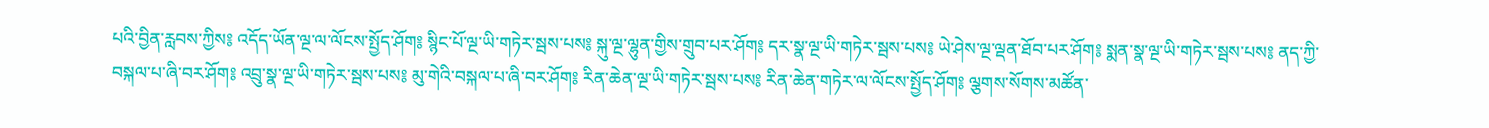པའི་བྱིན་རླབས་ཀྱིས༔ འདོད་ཡོན་ལྔ་ལ་ལོངས་སྤྱོད་ཤོག༔ སྙིང་པོ་ལྔ་ཡི་གཏེར་སྦས་པས༔ སྐུ་ལྔ་ལྷུན་གྱིས་གྲུབ་པར་ཤོག༔ དར་སྣ་ལྔ་ཡི་གཏེར་སྦས་པས༔ ཡེ་ཤེས་ལྔ་ལྡན་ཐོབ་པར་ཤོག༔ སྨན་སྣ་ལྔ་ཡི་གཏེར་སྦས་པས༔ ནད་ཀྱི་བསྐལ་པ་ཞི་བར་ཤོག༔ འབྲུ་སྣ་ལྔ་ཡི་གཏེར་སྦས་པས༔ མུ་གེའི་བསྐལ་པ་ཞི་བར་ཤོག༔ རིན་ཆེན་ལྔ་ཡི་གཏེར་སྦས་པས༔ རིན་ཆེན་གཏེར་ལ་ལོངས་སྤྱོད་ཤོག༔ ལྕགས་སོགས་མཚོན་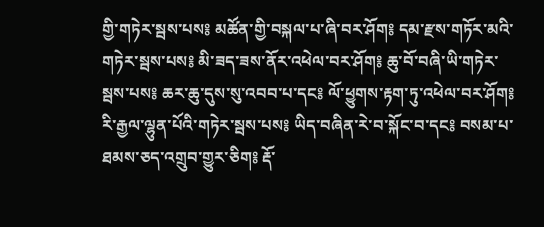གྱི་གཏེར་སྦས་པས༔ མཚོན་གྱི་བསྐལ་པ་ཞི་བར་ཤོག༔ དམ་རྫས་གཏོར་མའི་གཏེར་སྦས་པས༔ མི་ཟད་ཟས་ནོར་འཕེལ་བར་ཤོག༔ ཆུ་བོ་བཞི་ཡི་གཏེར་སྦས་པས༔ ཆར་ཆུ་དུས་སུ་འབབ་པ་དང༔ ལོ་ཕྱུགས་རྟག་ཏུ་འཕེལ་བར་ཤོག༔ རི་རྒྱལ་ལྷུན་པོའི་གཏེར་སྦས་པས༔ ཡིད་བཞིན་རེ་བ་སྐོང་བ་དང༔ བསམ་པ་ཐམས་ཅད་འགྲུབ་གྱུར་ཅིག༔ རྡོ་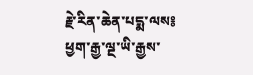རྗེ་རིན་ཆེན་པདྨ་ལས༔ ཕྱག་རྒྱ་ལྔ་ཡི་རྒྱས་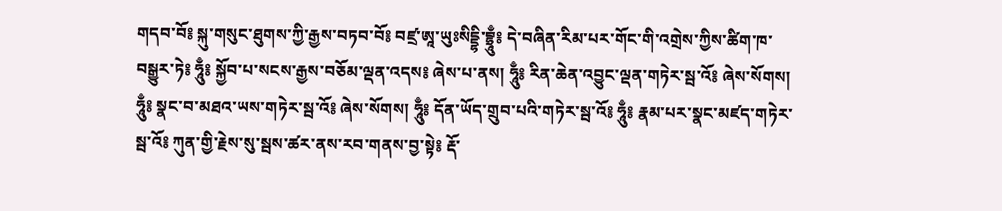གདབ་བོ༔ སྐུ་གསུང་ཐུགས་ཀྱི་རྒྱས་བཏབ་བོ༔ བཛྲ་ཨཱ་ཡུཿསིདྡྷི་བྷྲཱུྃ༔ དེ་བཞིན་རིམ་པར་གོང་གི་འགྲེས་ཀྱིས་ཚིག་ཁ་བསྒྱུར་ཏེ༔ ཧཱུྃ༔ སྐྱོབ་པ་སངས་རྒྱས་བཅོམ་ལྡན་འདས༔ ཞེས་པ་ནས། ཧཱུྃ༔ རིན་ཆེན་འབྱུང་ལྡན་གཏེར་སྦ་འོ༔ ཞེས་སོགས། ཧཱུྃ༔ སྣང་བ་མཐའ་ཡས་གཏེར་སྦ་འོ༔ ཞེས་སོགས། ཧཱུྃ༔ དོན་ཡོད་གྲུབ་པའི་གཏེར་སྦ་འོ༔ ཧཱུྃ༔ རྣམ་པར་སྣང་མཛད་གཏེར་སྦ་འོ༔ ཀུན་གྱི་རྗེས་སུ་སྦས་ཚར་ནས་རབ་གནས་བྱ་སྟེ༔ རྡོ་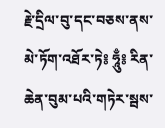རྗེ་དྲིལ་བུ་དང་བཅས་ནས་མེ་ཏོག་འཐོར་ཏེ༔ ཧཱུྃ༔ རིན་ཆེན་བུམ་པའི་གཏེར་སྦས་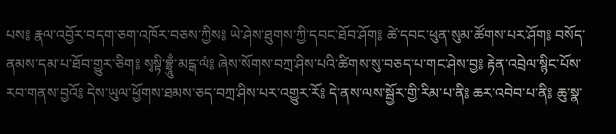པས༔ རྣལ་འབྱོར་བདག་ཅག་འཁོར་བཅས་ཀྱིས༔ ཡེ་ཤེས་ཐུགས་ཀྱི་དབང་ཐོབ་ཤོག༔ ཚེ་དབང་ཕུན་སུམ་ཚོགས་པར་ཤོག༔ བསོད་ནམས་དམ་པ་ཐོབ་གྱུར་ཅིག༔ སྭསྟི་བྷྲཱུྃ་མངྒ་ལཾ༔ ཞེས་སོགས་བཀྲ་ཤིས་པའི་ཚིགས་སུ་བཅད་པ་གང་ཤེས་བྱ༔ རྟེན་འབྲེལ་སྙིང་པོས་རབ་གནས་བྱའོ༔ དེས་ཡུལ་ཕྱོགས་ཐམས་ཅད་བཀྲ་ཤིས་པར་འགྱུར་རོ༔ དེ་ནས་ལས་སྦྱོར་གྱི་རིམ་པ་ནི༔ ཆར་འབེབ་པ་ནི༔ ཆུ་སྣ་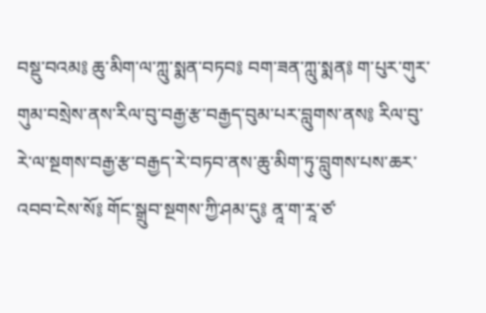བསྡུ་བའམ༔ ཆུ་མིག་ལ་ཀླུ་སྨན་བཏབ༔ བག་ཟན་ཀླུ་སྨན༔ ག་པུར་གུར་གུམ་བསྲེས་ནས་རིལ་བུ་བརྒྱ་རྩ་བརྒྱད་བུམ་པར་བླུགས་ནས༔ རིལ་བུ་རེ་ལ་སྔགས་བརྒྱ་རྩ་བརྒྱད་རེ་བཏབ་ནས་ཆུ་མིག་ཏུ་བླུགས་པས་ཆར་འབབ་ངེས་སོ༔ གོང་སྒྲུབ་སྔགས་ཀྱི་ཤམ་དུ༔ ནཱ་ག་རཱ་ཙ་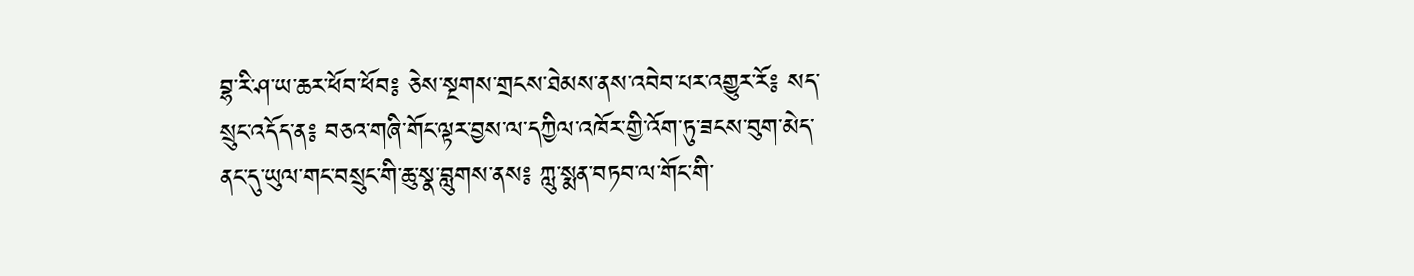བྷ་རི་ཤ་ཡ་ཆར་ཕོབ་ཕོབ༔ ཅེས་སྔགས་གྲངས་ཐེམས་ནས་འབེབ་པར་འགྱུར་རོ༔ སད་སྲུང་འདོད་ན༔ བཅའ་གཞི་གོང་ལྟར་བྱས་ལ་དཀྱིལ་འཁོར་གྱི་འོག་ཏུ་ཟངས་བུག་མེད་ནང་དུ་ཡུལ་གང་བསྲུང་གི་ཆུ་སྣ་བླུགས་ནས༔ ཀླུ་སྨན་བཏབ་ལ་གོང་གི་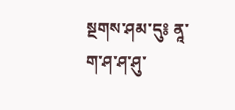སྔགས་ཤམ་དུ༔ ནཱ་ག་ཤ་ཤ་ཤུ་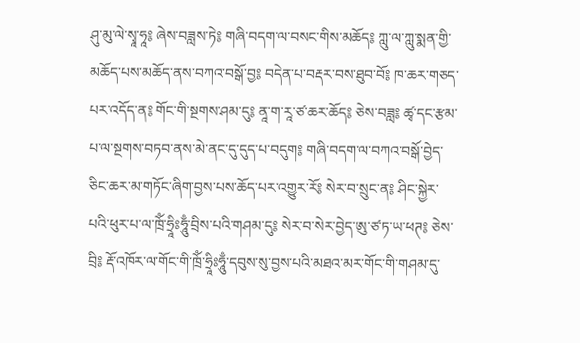ཤུ་མུ་ལེ་སྭཱ་ཧཱ༔ ཞེས་བཟླས་ཏེ༔ གཞི་བདག་ལ་བསང་གིས་མཆོད༔ ཀླུ་ལ་ཀླུ་སྨན་གྱི་མཆོད་པས་མཆོད་ནས་བཀའ་བསྒོ་བྱ༔ བདེན་པ་བརྡར་བས་ཐུབ་བོ༔ ཁ་ཆར་གཅད་པར་འདོད་ན༔ གོང་གི་སྔགས་ཤམ་དུ༔ ནཱ་ག་རཱ་ཙ་ཆར་ཆོད༔ ཅེས་བཟླ༔ ཚྭ་དང་རྩམ་པ་ལ་སྔགས་བཏབ་ནས་མེ་ནང་དུ་དུད་པ་བདུག༔ གཞི་བདག་ལ་བཀའ་བསྒོ་བྱེད་ཅིང་ཆར་མ་གཏོང་ཞིག་བྱས་པས་ཆོད་པར་འགྱུར་རོ༔ སེར་བ་སྲུང་ན༔ ཤིང་སྐྱེར་པའི་ཕུར་པ་ལ་ཁྲོཾ་ཧྲཱིཿཧཱུྃ་བྲིས་པའི་གཤམ་དུ༔ སེར་བ་སེར་བྱེད་ཨུ་ཙ་ཏ་ཡ་ཕཊ༔ ཅེས་བྲི༔ རྡོ་འཁོར་ལ་གོང་གི་ཁྲོཾ་ཧྲཱིཿཧཱུྃ་དབུས་སུ་བྱས་པའི་མཐའ་མར་གོང་གི་གཤམ་དུ་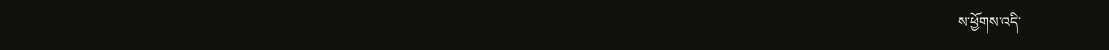ས་ཕྱོགས་འདི་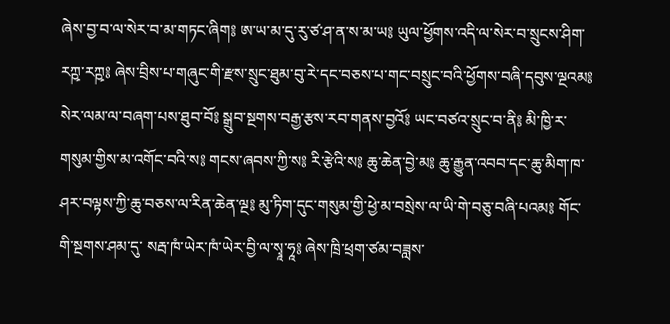ཞེས་བྱ་བ་ལ་སེར་བ་མ་གཏང་ཞིག༔ ཨ་ཡ་མ་དུ་རུ་ཙ་ཤ་ན་ས་མ་ཡ༔ ཡུལ་ཕྱོགས་འདི་ལ་སེར་བ་སྲུངས་ཤིག་རཀྵ་རཀྵ༔ ཞེས་བྲིས་པ་གཞུང་གི་རྫས་སྲུང་ཐུམ་བུ་རེ་དང་བཅས་པ་གང་བསྲུང་བའི་ཕྱོགས་བཞི་དབུས་ལྔའམ༔ སེར་ལམ་ལ་བཞག་པས་ཐུབ་བོ༔ སྒྲུབ་སྔགས་བརྒྱ་རྩས་རབ་གནས་བྱའོ༔ ཡང་བཙའ་སྲུང་བ་ནི༔ མི་ཁྱི་ར་གསུམ་གྱིས་མ་འགོང་བའི་ས༔ གངས་ཞབས་ཀྱི་ས༔ རི་རྩེའི་ས༔ ཆུ་ཆེན་བྱེ་མ༔ ཆུ་རྒྱུན་འབབ་དང་ཆུ་མིག་ཁ་ཤར་བལྟས་ཀྱི་ཆུ་བཅས་ལ་རིན་ཆེན་ལྔ༔ མུ་ཏིག་དུང་གསུམ་གྱི་ཕྱེ་མ་བསྲེས་ལ་ཡི་གེ་བཅུ་བཞི་པའམ༔ གོང་གི་སྔགས་ཤམ་དུ་ སརྦ་ཁཾ་ཡེར་ཁཾ་ཡེར་བྱི་ལ་སྭཱ་ཧཱ༔ ཞེས་ཁྲི་ཕྲག་ཙམ་བཟླས་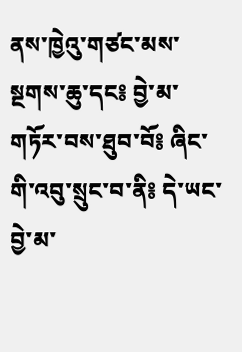ནས་ཁྱེའུ་གཙང་མས་སྔགས་ཆུ་དང༔ བྱེ་མ་གཏོར་བས་ཐུབ་བོ༔ ཞིང་གི་འབུ་སྲུང་བ་ནི༔ དེ་ཡང་བྱེ་མ་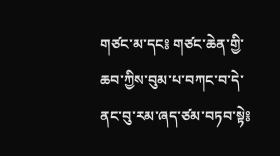གཙང་མ་དང༔ གཙང་ཆེན་གྱི་ཆབ་ཀྱིས་བུམ་པ་བཀང་བ་དེ་ནང་བུ་རམ་ཞད་ཙམ་བཏབ་སྟེ༔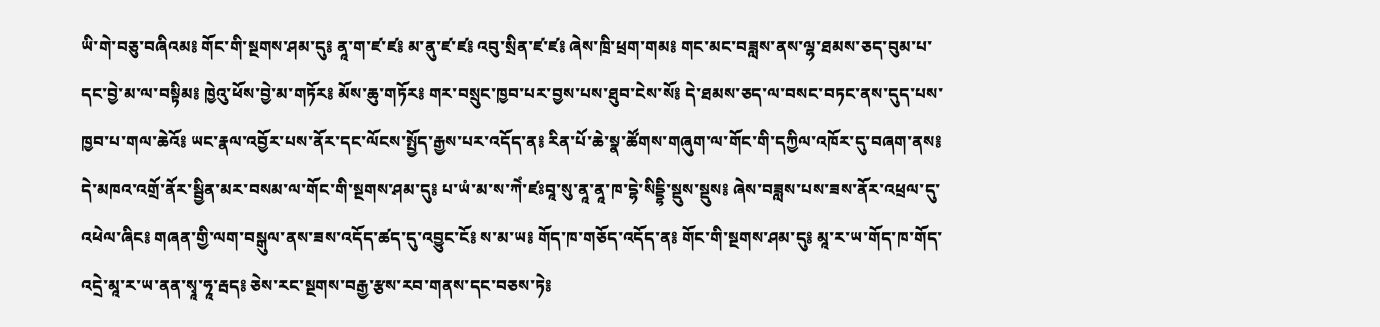ཡི་གེ་བཅུ་བཞིའམ༔ གོང་གི་སྔགས་ཤམ་དུ༔ ནཱ་ག་ཛ་ཛ༔ མ་ནུ་ཛ་ཛ༔ འབུ་སྲིན་ཛ་ཛ༔ ཞེས་ཁྲི་ཕྲག་གམ༔ གང་མང་བཟླས་ནས་ལྷ་ཐམས་ཅད་བུམ་པ་དང་བྱེ་མ་ལ་བསྟིམ༔ ཁྱེའུ་ཕོས་བྱེ་མ་གཏོར༔ མོས་ཆུ་གཏོར༔ གར་བསྲུང་ཁྱབ་པར་བྱས་པས་ཐུབ་ངེས་སོ༔ དེ་ཐམས་ཅད་ལ་བསང་བཏང་ནས་དུད་པས་ཁྱབ་པ་གལ་ཆེའོ༔ ཡང་རྣལ་འབྱོར་པས་ནོར་དང་ལོངས་སྤྱོད་རྒྱས་པར་འདོད་ན༔ རིན་པོ་ཆེ་སྣ་ཚོགས་གཞུག་ལ་གོང་གི་དཀྱིལ་འཁོར་དུ་བཞག་ནས༔ དེ་མཁའ་འགྲོ་ནོར་སྦྱིན་མར་བསམ་ལ་གོང་གི་སྔགས་ཤམ་དུ༔ པ་ཡཾ་མ་ས་ཀེཾ་ཛཿབཱ་སུ་ནཱ་ནཱ་ཁ་དྷེ་སིདྡྷི་སྡུས་སྡུས༔ ཞེས་བཟླས་པས་ཟས་ནོར་འཕྲལ་དུ་འཕེལ་ཞིང༔ གཞན་གྱི་ལག་བསྒུལ་ནས་ཟས་འདོད་ཚད་དུ་འབྱུང་ངོ༔ ས་མ་ཡ༔ གོད་ཁ་གཅོད་འདོད་ན༔ གོང་གི་སྔགས་ཤམ་དུ༔ མཱ་ར་ཡ་གོད་ཁ་གོད་འདྲེ་མཱ་ར་ཡ་ནན་སྭཱ་ཧཱ་རྦད༔ ཅེས་རང་སྔགས་བརྒྱ་རྩས་རབ་གནས་དང་བཅས་ཏེ༔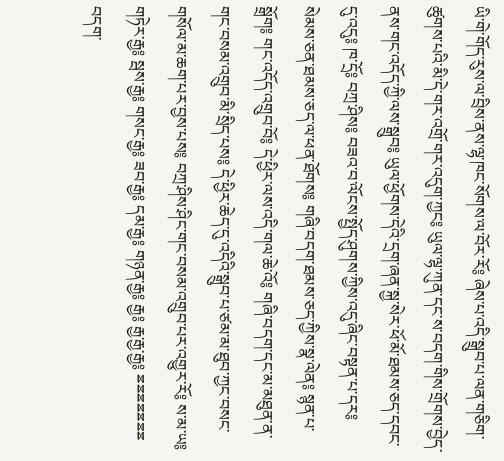ཡི་གེ་གོད་རུས་ལ་བྲིས་ནས་ལྷ་ཁང་སོགས་ལ་བོར་རོ༔ ཞེས་པ་འདི་སྒྲུབ་པ་ལན་གཅིག་ཚུགས་པའི་མི་དེ་གར་འགྲོ་གར་འདུག་ཀྱང༔ ཡུལ་ལྷ་ཀུན་དང་ས་བདག་གིས་གྲོགས་བྱེད་ནས་གང་འདོད་ཀྱི་ལས་སྒྲུབ༔ ཡུལ་ཕྱོགས་དེའི་དྲག་ཞན་སྐྱ་སེར་ཕོ་མོ་ཐམས་ཅད་དབང་དུ་འདུ༔ ཁ་དྲོ༔ བཀྲ་ཤིས༔ བཟའ་བ་ལོངས་སྤྱོད་ཤུགས་ཀྱིས་འདུ་ཞིང་བསྟན་པ་དར༔ སེམས་ཅན་ཐམས་ཅད་ལ་ཕན་ཐོགས༔ གཞི་བདག་ཐམས་ཅད་ཀྱིས་སྣ་ལེན༔ སྙན་པ་སྒྲོག༔ གང་འདོད་འགྲུབ་བོ༔ དེ་ཕྱིར་ལས་འདི་གལ་ཆེ་འོ༔ གཞི་བདག་དང་མ་མཐུན་ན་གང་བསམ་འགྲུབ་མི་སྲིད་པས༔ དེ་ཕྱིར་ཆེད་དུ་འདིའི་སྒྲུབ་པ་ཙམ་མ་ཐུབ་ཀྱང་བསང་གསོལ་མ་ཆག་པར་བྱས་པས༔ བཀྲ་ཤིས་ཤིང་གང་བསམ་འགྲུབ་པར་འགྱུར་རོ༔ ས་མ་ཡ༔ གཏེར་རྒྱ༔ སྦས་རྒྱ༔ གསང་རྒྱ༔ ཟབ་རྒྱ༔ དམ་རྒྱ༔ གཉན་རྒྱ༔ རྒྱ༔ རྒྱ་རྒྱ་རྒྱ༔ ྈྈྈྈྈྈྈ བདག་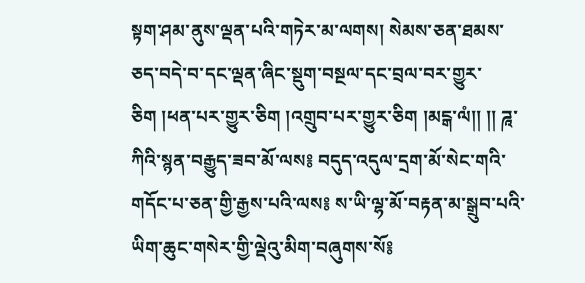སྟག་ཤམ་ནུས་ལྡན་པའི་གཏེར་མ་ལགས། སེམས་ཅན་ཐམས་ཅད་བདེ་བ་དང་ལྡན་ཞིང་སྡུག་བསྔལ་དང་བྲལ་བར་གྱུར་ཅིག །ཕན་པར་གྱུར་ཅིག །འགྲུབ་པར་གྱུར་ཅིག །མངྒ་ལཾ།། །། ཌཱ་ཀིའི་སྙན་བརྒྱུད་ཟབ་མོ་ལས༔ བདུད་འདུལ་དྲག་མོ་སེང་གའི་གདོང་པ་ཅན་གྱི་རྒྱས་པའི་ལས༔ ས་ཡི་ལྷ་མོ་བརྟན་མ་སྒྲུབ་པའི་ཡིག་ཆུང་གསེར་གྱི་ལྡེའུ་མིག་བཞུགས་སོ༔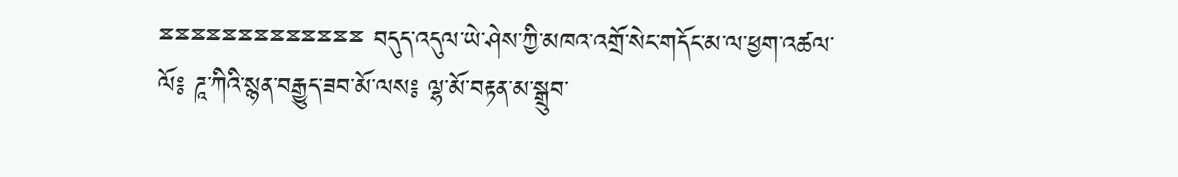ྈྈྈྈྈྈྈྈྈྈྈྈྈ བདུད་འདུལ་ཡེ་ཤེས་ཀྱི་མཁའ་འགྲོ་སེང་གདོང་མ་ལ་ཕྱག་འཚལ་ལོ༔ ཌཱ་ཀིའི་སྙན་བརྒྱུད་ཟབ་མོ་ལས༔ ལྷ་མོ་བརྟན་མ་སྒྲུབ་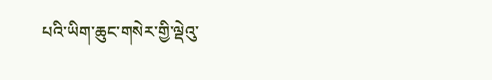པའི་ཡིག་ཆུང་གསེར་གྱི་ལྡེའུ་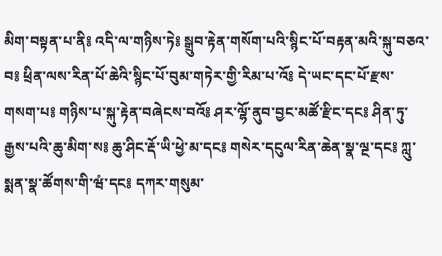མིག་བསྟན་པ་ནི༔ འདི་ལ་གཉིས་ཏེ༔ སྒྲུབ་རྟེན་གསོག་པའི་སྙིང་པོ་བརྟན་མའི་སྐུ་བཅའ་བ༔ ཕྲིན་ལས་རིན་པོ་ཆེའི་སྙིང་པོ་བུམ་གཏེར་གྱི་རིམ་པ་འོ༔ དེ་ཡང་དང་པོ་རྫས་གསག་པ༔ གཉིས་པ་སྐུ་རྟེན་བཞེངས་བའོ༔ ཤར་ལྷོ་ནུབ་བྱང་མཚོ་རྫིང་དང༔ ཤིན་ཏུ་རྒྱས་པའི་ཆུ་མིག་ས༔ ཆུ་ཤིང་རྡོ་ཡི་ཕྱེ་མ་དང༔ གསེར་དངུལ་རིན་ཆེན་སྣ་ལྔ་དང༔ ཀླུ་སྨན་སྣ་ཚོགས་གི་ཝཾ་དང༔ དཀར་གསུམ་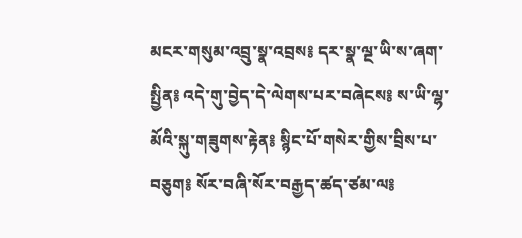མངར་གསུམ་འབྲུ་སྣ་འབྲས༔ དར་སྣ་ལྔ་ཡི་ས་ཞག་སྤྱིན༔ འདེ་གུ་བྱེད་དེ་ལེགས་པར་བཞེངས༔ ས་ཡི་ལྷ་མོའི་སྐུ་གཟུགས་རྟེན༔ སྙིང་པོ་གསེར་གྱིས་བྲིས་པ་བཅུག༔ སོར་བཞི་སོར་བརྒྱད་ཚད་ཙམ་ལ༔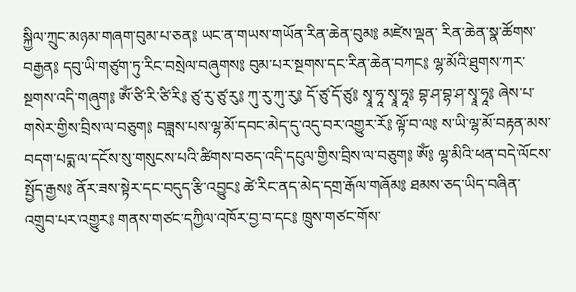སྐྱིལ་ཀྲུང་མཉམ་གཞག་བུམ་པ་ཅན༔ ཡང་ན་གཡས་གཡོན་རིན་ཆེན་བུམ༔ མཛེས་ལྡན་ རིན་ཆེན་སྣ་ཚོགས་བརྒྱན༔ དབུ་ཡི་གཙུག་ཏུ་རིང་བསྲེལ་བཞུགས༔ བུམ་པར་སྔགས་དང་རིན་ཆེན་བཀང༔ ལྷ་མོའི་ཐུགས་ཀར་སྔགས་འདི་གཞུག༔ ཨོཾ་ཙི་རི་ཙི་རི༔ ཙུ་རུ་ཙུ་རུ༔ ཀུ་རུ་ཀུ་རུ༔ དོ་ཙུ་དོ་ཙུ༔ སྭཱ་ཧཱ་སྭཱ་ཧཱ༔ བྷ་ཤ་བྷ་ཤ་སྭཱ་ཧཱ༔ ཞེས་པ་གསེར་གྱིས་བྲིས་ལ་བཅུག༔ བཟླས་པས་ལྷ་མོ་དབང་མེད་དུ་འདུ་བར་འགྱུར་རོ༔ ལྟོ་བ་ལ༔ ས་ཡི་ལྷ་མོ་བརྟན་མས་བདག་པདྨ་ལ་དངོས་སུ་གསུངས་པའི་ཚིགས་བཅད་འདི་དངུལ་གྱིས་བྲིས་ལ་བཅུག༔ ཨོཾ༔ ལྷ་མིའི་ཕན་བདེ་ལོངས་སྤྱོད་རྒྱས༔ ནོར་ཟས་སྟེར་དང་བདུད་རྩི་འབྱུང༔ ཚེ་རིང་ནད་མེད་དགྲ་རྒོལ་གཞོམ༔ ཐམས་ཅད་ཡིད་བཞིན་འགྲུབ་པར་འགྱུར༔ གནས་གཙང་དཀྱིལ་འཁོར་བྱ་བ་དང༔ ཁྲུས་གཙང་གོས་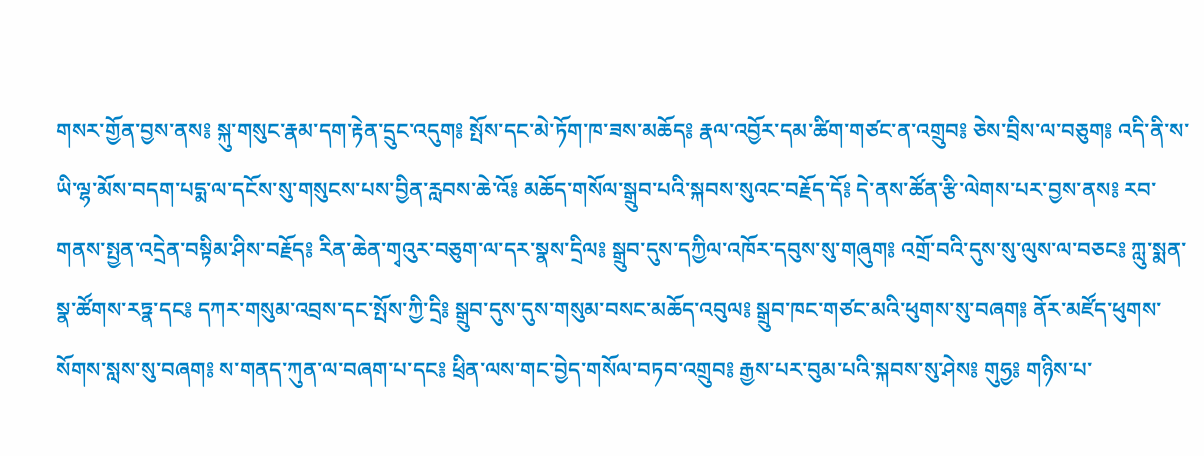གསར་གྱོན་བྱས་ནས༔ སྐུ་གསུང་རྣམ་དག་རྟེན་དྲུང་འདུག༔ སྤོས་དང་མེ་ཏོག་ཁ་ཟས་མཆོད༔ རྣལ་འབྱོར་དམ་ཚིག་གཙང་ན་འགྲུབ༔ ཅེས་བྲིས་ལ་བཅུག༔ འདི་ནི་ས་ཡི་ལྷ་མོས་བདག་པདྨ་ལ་དངོས་སུ་གསུངས་པས་བྱིན་རླབས་ཆེ་འོ༔ མཆོད་གསོལ་སྒྲུབ་པའི་སྐབས་སུའང་བརྗོད་དོ༔ དེ་ནས་ཚོན་རྩི་ལེགས་པར་བྱས་ནས༔ རབ་གནས་སྤྱན་འདྲེན་བསྟིམ་ཤིས་བརྗོད༔ རིན་ཆེན་གྭའུར་བཅུག་ལ་དར་སྣས་དྲིལ༔ སྒྲུབ་དུས་དཀྱིལ་འཁོར་དབུས་སུ་གཞུག༔ འགྲོ་བའི་དུས་སུ་ལུས་ལ་བཅང༔ ཀླུ་སྨན་སྣ་ཚོགས་རཏྣ་དང༔ དཀར་གསུམ་འབྲས་དང་སྤོས་ཀྱི་དྲི༔ སྒྲུབ་དུས་དུས་གསུམ་བསང་མཆོད་འབུལ༔ སྒྲུབ་ཁང་གཙང་མའི་ཕུགས་སུ་བཞག༔ ནོར་མཛོད་ཕུགས་སོགས་སླས་སུ་བཞག༔ ས་གནད་ཀུན་ལ་བཞག་པ་དང༔ ཕྲིན་ལས་གང་བྱེད་གསོལ་བཏབ་འགྲུབ༔ རྒྱས་པར་བུམ་པའི་སྐབས་སུ་ཤེས༔ གུཧྱ༔ གཉིས་པ་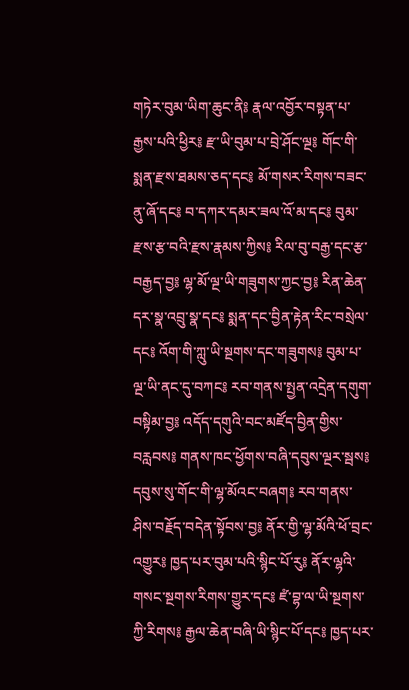གཏེར་བུམ་ཡིག་ཆུང་ནི༔ རྣལ་འབྱོར་བསྟན་པ་རྒྱས་པའི་ཕྱིར༔ རྫ་ཡི་བུམ་པ་བྲེ་ཤོང་ལྔ༔ གོང་གི་སྨན་རྫས་ཐམས་ཅད་དང༔ མོ་གསར་རིགས་བཟང་ནུ་ཞོ་དང༔ བ་དཀར་དམར་ཟལ་འོ་མ་དང༔ བུམ་རྫས་རྩ་བའི་རྫས་རྣམས་ཀྱིས༔ རིལ་བུ་བརྒྱ་དང་རྩ་བརྒྱད་བྱ༔ ལྷ་མོ་ལྔ་ཡི་གཟུགས་ཀྱང་བྱ༔ རིན་ཆེན་དར་སྣ་འབྲུ་སྣ་དང༔ སྨན་དང་བྱིན་རྟེན་རིང་བསྲེལ་དང༔ འོག་གི་ཀླུ་ཡི་སྔགས་དང་གཟུགས༔ བུམ་པ་ལྔ་ཡི་ནང་དུ་བཀང༔ རབ་གནས་སྤྱན་འདྲེན་དགུག་བསྟིམ་བྱ༔ འདོད་དགུའི་བང་མཛོད་བྱིན་གྱིས་བརླབས༔ གནས་ཁང་ཕྱོགས་བཞི་དབུས་ལྔར་སྦས༔ དབུས་སུ་གོང་གི་ལྷ་མོའང་བཞག༔ རབ་གནས་ཤིས་བརྗོད་བདེན་སྟོབས་བྱ༔ ནོར་གྱི་ལྷ་མོའི་ཕོ་བྲང་འགྱུར༔ ཁྱད་པར་བུམ་པའི་སྙིང་པོ་རུ༔ ནོར་ལྷའི་གསང་སྔགས་རིགས་གྱུར་དང༔ ཛཾ་བྷ་ལ་ཡི་སྔགས་ཀྱི་རིགས༔ རྒྱལ་ཆེན་བཞི་ཡི་སྙིང་པོ་དང༔ ཁྱད་པར་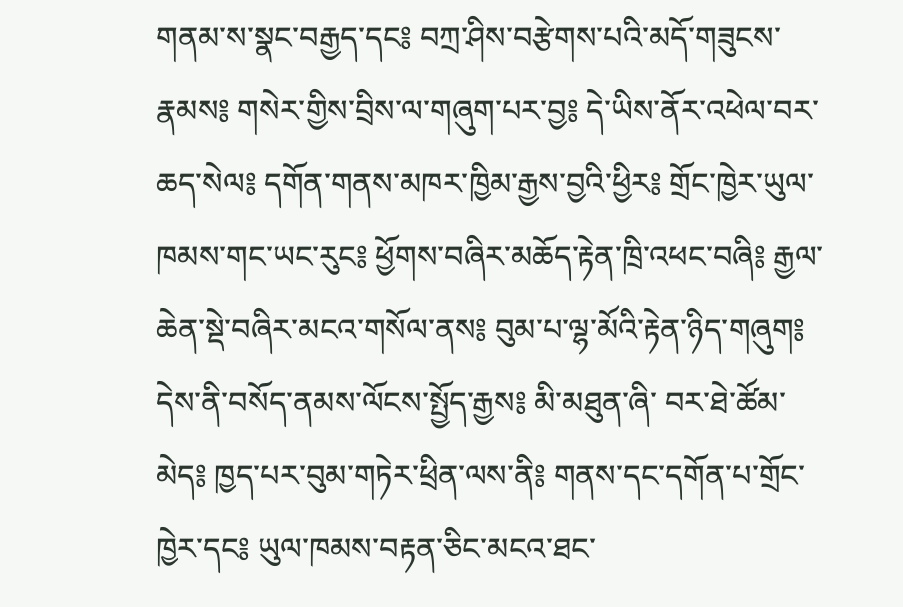གནམ་ས་སྣང་བརྒྱད་དང༔ བཀྲ་ཤིས་བརྩེགས་པའི་མདོ་གཟུངས་རྣམས༔ གསེར་གྱིས་བྲིས་ལ་གཞུག་པར་བྱ༔ དེ་ཡིས་ནོར་འཕེལ་བར་ཆད་སེལ༔ དགོན་གནས་མཁར་ཁྱིམ་རྒྱས་བྱའི་ཕྱིར༔ གྲོང་ཁྱེར་ཡུལ་ཁམས་གང་ཡང་རུང༔ ཕྱོགས་བཞིར་མཆོད་རྟེན་ཁྲི་འཕང་བཞི༔ རྒྱལ་ཆེན་སྡེ་བཞིར་མངའ་གསོལ་ནས༔ བུམ་པ་ལྷ་མོའི་རྟེན་ཉིད་གཞུག༔ དེས་ནི་བསོད་ནམས་ལོངས་སྤྱོད་རྒྱས༔ མི་མཐུན་ཞི་ བར་ཐེ་ཚོམ་མེད༔ ཁྱད་པར་བུམ་གཏེར་ཕྲིན་ལས་ནི༔ གནས་དང་དགོན་པ་གྲོང་ཁྱེར་དང༔ ཡུལ་ཁམས་བརྟན་ཅིང་མངའ་ཐང་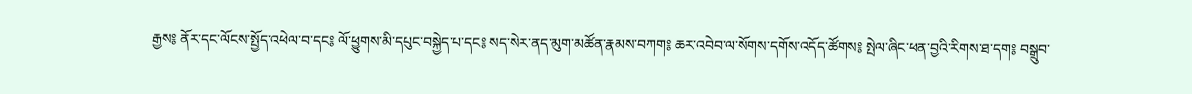རྒྱས༔ ནོར་དང་ལོངས་སྤྱོད་འཕེལ་བ་དང༔ ལོ་ཕྱུགས་མི་དཔུང་བསྐྱེད་པ་དང༔ སད་སེར་ནད་མུག་མཚོན་རྣམས་བཀག༔ ཆར་འབེབ་ལ་སོགས་དགོས་འདོད་ཚོགས༔ སྤེལ་ཞིང་ཕན་བྱའི་རིགས་ཐ་དག༔ བསྒྲུབ་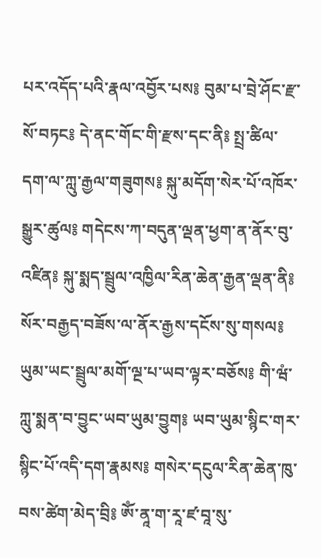པར་འདོད་པའི་རྣལ་འབྱོར་པས༔ བུམ་པ་བྲེ་ཤོང་རྫ་སོ་བཏང༔ དེ་ནང་གོང་གི་རྫས་དང་ནི༔ སྤྲ་ཚིལ་དག་ལ་ཀླུ་རྒྱལ་གཟུགས༔ སྐུ་མདོག་སེར་པོ་འཁོར་སྒྱུར་ཚུལ༔ གདེངས་ཀ་བདུན་ལྡན་ཕྱག་ན་ནོར་བུ་འཛིན༔ སྐུ་སྨད་སྦྲུལ་འཁྱིལ་རིན་ཆེན་རྒྱན་ལྡན་ནི༔ སོར་བརྒྱད་བཟོས་ལ་ནོར་རྒྱས་དངོས་སུ་གསལ༔ ཡུམ་ཡང་སྦྲུལ་མགོ་ལྔ་པ་ཡབ་ལྟར་བཅོས༔ གི་ཝཾ་ཀླུ་སྨན་བ་བྱུང་ཡབ་ཡུམ་བྱུག༔ ཡབ་ཡུམ་སྙིང་གར་སྙིང་པོ་འདི་དག་རྣམས༔ གསེར་དངུལ་རིན་ཆེན་ཁུ་བས་ཚེག་མེད་བྲི༔ ཨོཾ་ནཱ་ག་རཱ་ཛ་བཱ་སུ་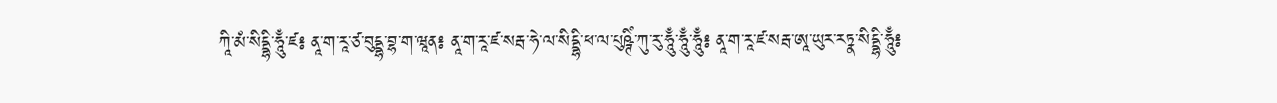ཀཱི་མཾ་སིདྡྷི་ཧཱུྃ་ཛ༔ ནཱ་ག་རཱ་ཙ་བུདྡྷ་བྷ་ག་ཝཱན༔ ནཱ་ག་རཱ་ཛ་སརྦ་ཧེ་ལ་སིདྡྷི་ཕ་ལ་པུཥྚིཾ་ཀུ་རུ་ཧཱུྃ་ཧཱུྃ་ཧཱུྃ༔ ནཱ་ག་རཱ་ཛ་སརྦ་ཨཱ་ཡུར་རཏྣ་སིདྡྷི་ཧཱུྃ༔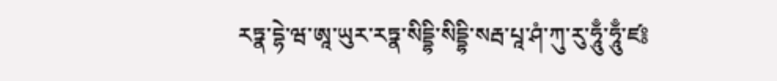རཏྣ་དྷེ་ཝ་ཨཱ་ཡུར་རཏྣ་སིདྡྷི་སིདྡྷི་སརྦ་པཱ་ཤཾ་ཀུ་རུ་ཧཱུྃ་ཧཱུྃ་ཛ༔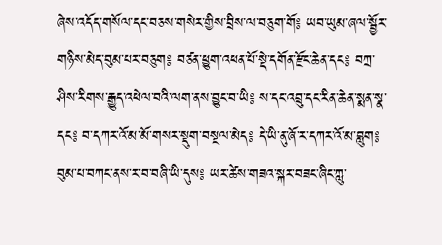ཞེས་འདོད་གསོལ་དང་བཅས་གསེར་གྱིས་བྲིས་ལ་བཅུག་གོ༔ ཡབ་ཡུམ་ཞལ་སྦྱོར་གཉིས་མེད་བུམ་པར་བཅུག༔ བཙན་ཕྱུག་འཕན་པོ་སྡེ་དགོན་རྫོང་ཆེན་དང༔ བཀྲ་ཤིས་རིགས་རྒྱུད་འཕེལ་བའི་ལག་ནས་བྱུང་བ་ཡི༔ ས་དང་འབྲུ་དང་རིན་ཆེན་སྨན་སྣ་དང༔ བ་དཀར་འོ་མ་མོ་གསར་སྡུག་བསྔལ་མེད༔ དེ་ཡི་ནུ་ཞོ་ར་དཀར་འོ་མ་བླུག༔ བུམ་པ་བཀང་ནས་ར་བ་བཞི་ཡི་དུས༔ ཡར་ཚེས་གཟའ་སྐར་བཟང་ཞིང་ཀླུ་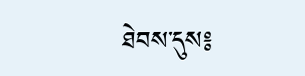ཐེབས་དུས༔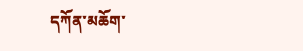དཀོན་མཆོག་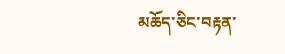མཆོད་ཅིང་བརྟན་